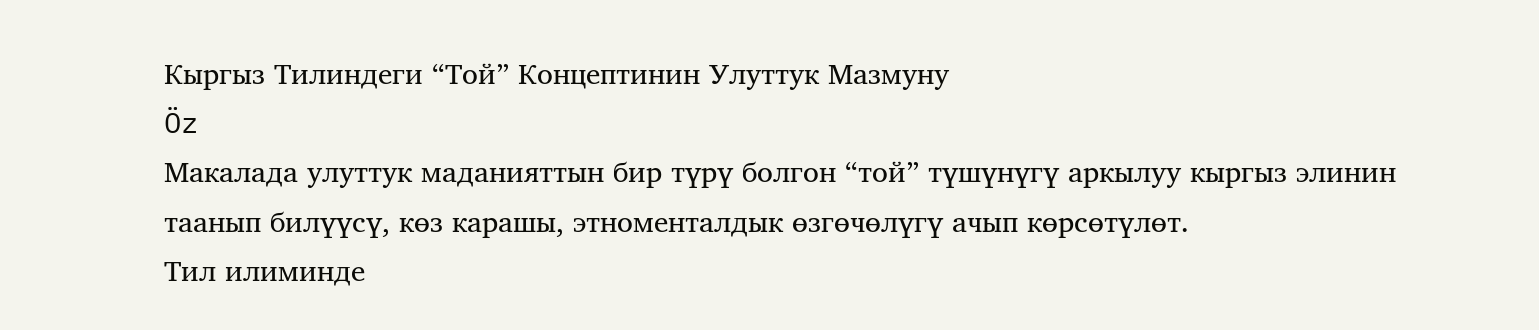Кыргыз Тилиндеги “Той” Концептинин Улуттук Мазмуну
Öz
Макалада улуттук маданияттын бир түрү болгон “той” түшүнүгү аркылуу кыргыз элинин таанып билүүсү, көз карашы, этноменталдык өзгөчөлүгү ачып көрсөтүлөт.
Тил илиминде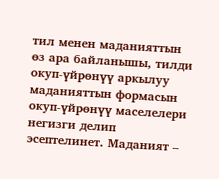тил менен маданияттын өз ара байланышы, тилди окуп-үйрөнүү аркылуу маданияттын формасын окуп-үйрөнүү маселелери негизги делип эсептелинет. Маданият –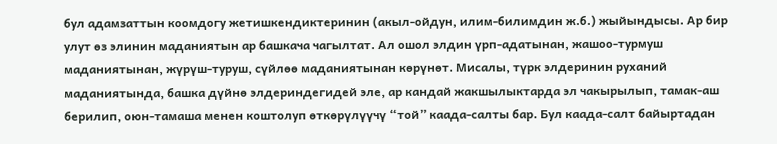бул адамзаттын коомдогу жетишкендиктеринин (акыл-ойдун, илим-билимдин ж.б.) жыйындысы. Ар бир улут өз элинин маданиятын ар башкача чагылтат. Ал ошол элдин үрп-адатынан, жашоо-турмуш маданиятынан, жүрүш-туруш, сүйлөө маданиятынан көрүнөт. Мисалы, түрк элдеринин руханий маданиятында, башка дүйнө элдериндегидей эле, ар кандай жакшылыктарда эл чакырылып, тамак-аш берилип, оюн-тамаша менен коштолуп өткөрүлүүчү “той” каада-салты бар. Бул каада-салт байыртадан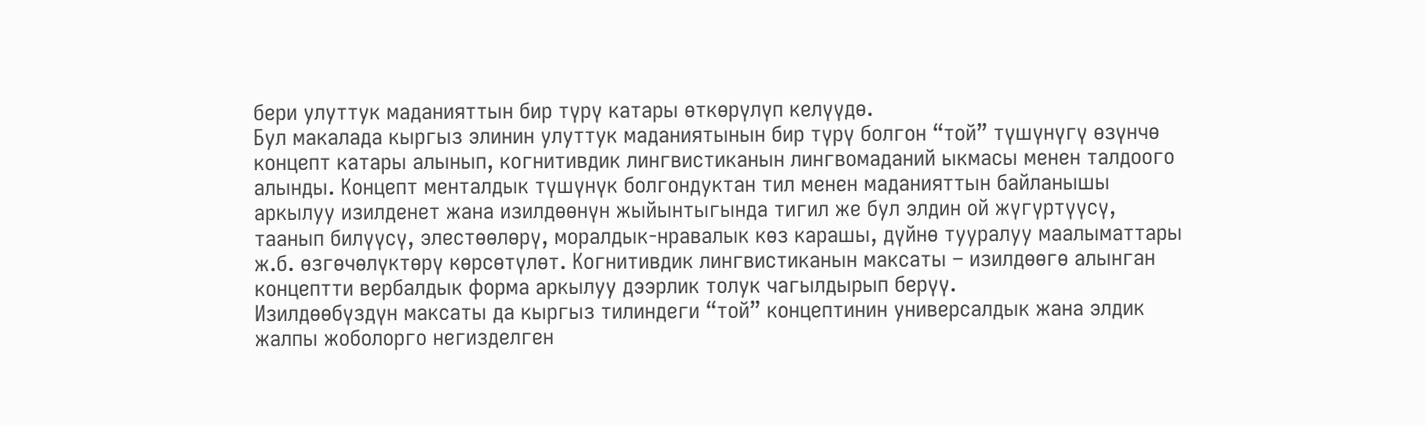бери улуттук маданияттын бир түрү катары өткөрүлүп келүүдө.
Бул макалада кыргыз элинин улуттук маданиятынын бир түрү болгон “той” түшүнүгү өзүнчө концепт катары алынып, когнитивдик лингвистиканын лингвомаданий ыкмасы менен талдоого алынды. Концепт менталдык түшүнүк болгондуктан тил менен маданияттын байланышы аркылуу изилденет жана изилдөөнүн жыйынтыгында тигил же бул элдин ой жүгүртүүсү, таанып билүүсү, элестөөлөрү, моралдык-нравалык көз карашы, дүйнө тууралуу маалыматтары ж.б. өзгөчөлүктөрү көрсөтүлөт. Когнитивдик лингвистиканын максаты – изилдөөгө алынган концептти вербалдык форма аркылуу дээрлик толук чагылдырып берүү.
Изилдөөбүздүн максаты да кыргыз тилиндеги “той” концептинин универсалдык жана элдик жалпы жоболорго негизделген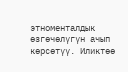этноменталдык өзгөчөлүгүн ачып көрсөтүү. Иликтөө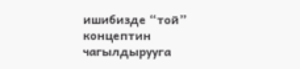ишибизде “той” концептин чагылдырууга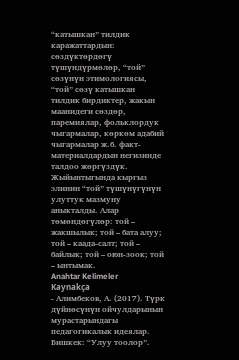“катышкан” тилдик каражаттардын: сөздүктөрдөгү түшүндүрмөлөр, “той” сөзүнүн этимологиясы, “той” сөзү катышкан тилдик бирдиктер, жакын маанидеги сөздөр, паремиялар, фольклордук чыгармалар, көркөм адабий чыгармалар ж.б. факт-материалдардын негизинде талдоо жөргүздүк. Жыйынтыгында кыргыз элинин “той” түшүнүгүнүн улуттук мазмуну аныкталды. Алар төмөндөгүлөр: той – жакшылык; той – бата алуу; той – каада-салт; той – байлык; той – оюн-зоок; той – ынтымак.
Anahtar Kelimeler
Kaynakça
- Алимбеков, А. (2017). Түрк дүйнөсүнүн ойчулдарынын мурастарындагы педагогикалык идеялар. Бишкек: “Улуу тоолор”.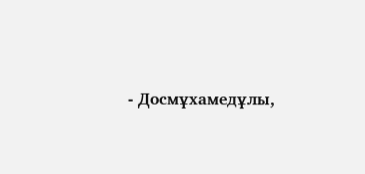- Досмұхамедұлы,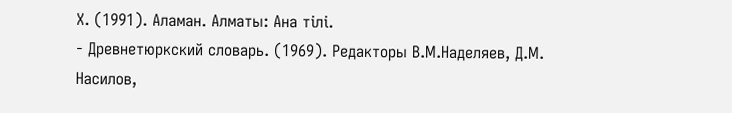Х. (1991). Аламан. Алматы: Ана тiлi.
- Древнетюркский словарь. (1969). Редакторы В.М.Наделяев, Д.М. Насилов,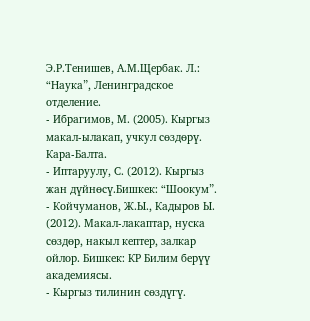Э.Р.Тенишев, А.М.Щербак. Л.: “Наука”, Ленинградское отделение.
- Ибрагимов, М. (2005). Кыргыз макал-ылакап, учкул сөздөрү. Кара-Балта.
- Иптаруулу, С. (2012). Кыргыз жан дүйнөсү.Бишкек: “Шоокум”.
- Койчуманов, Ж.Ы., Кадыров Ы. (2012). Макал-лакаптар, нуска сөздөр, накыл кептер, залкар ойлор. Бишкек: КР Билим берүү академиясы.
- Кыргыз тилинин сөздүгү.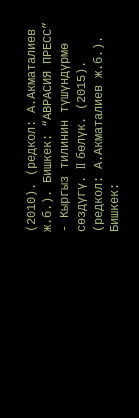(2010). (редкол: А.Акматалиев ж.б.). Бишкек: “АВРАСИЯ ПРЕСС”
- Кыргыз тилинин түшүндүрмѳ сѳздүгү. II бөлүк. (2015). (редкол: А.Акматалиев ж.б.). Бишкек: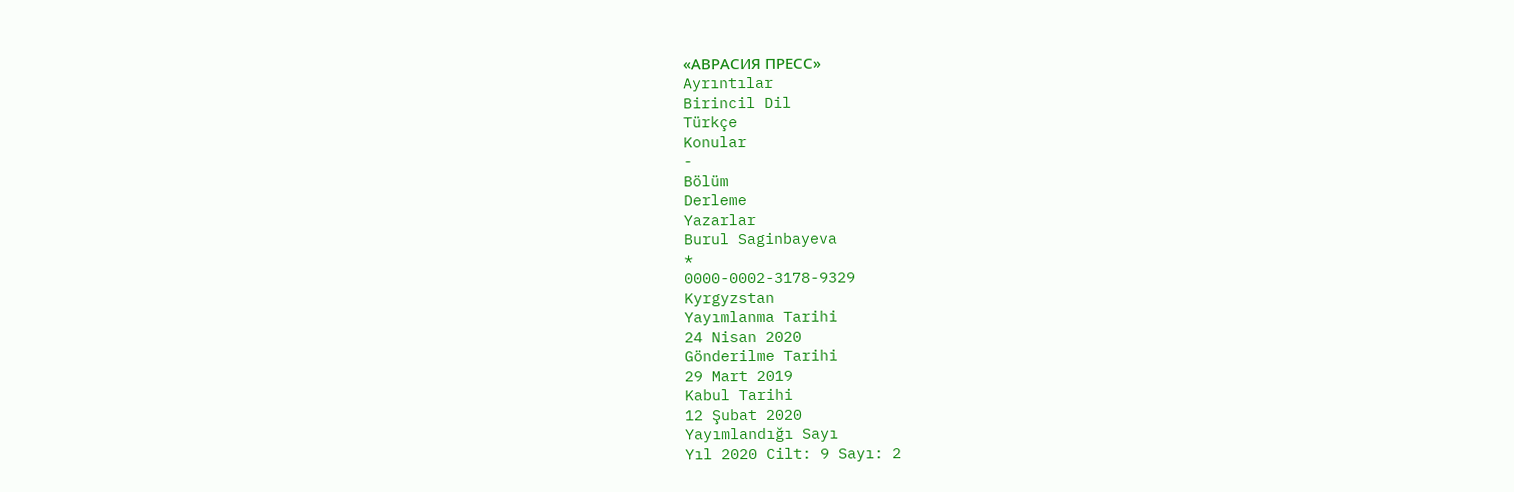«АВРАСИЯ ПРЕСС»
Ayrıntılar
Birincil Dil
Türkçe
Konular
-
Bölüm
Derleme
Yazarlar
Burul Saginbayeva
*
0000-0002-3178-9329
Kyrgyzstan
Yayımlanma Tarihi
24 Nisan 2020
Gönderilme Tarihi
29 Mart 2019
Kabul Tarihi
12 Şubat 2020
Yayımlandığı Sayı
Yıl 2020 Cilt: 9 Sayı: 2